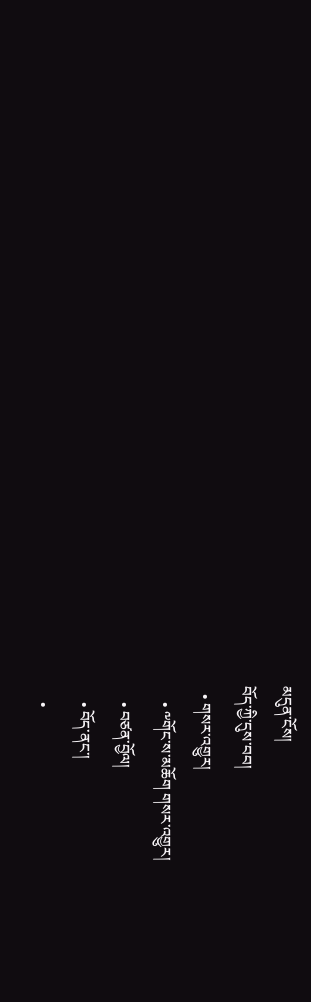མདུན་ངོས།
བོད་ཀྱི་དུས་བབ།
  • གསར་འགྱུར།
    • ༸གོང་ས་མཆོག གསར་འགྱུར།
    • བཙན་བྱོལ།
    • བོད་ནང་།
    •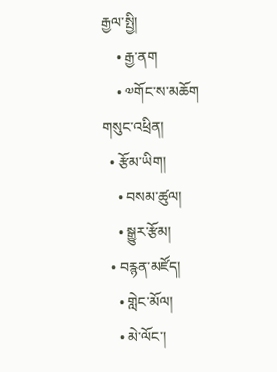རྒྱལ་སྤྱི།
    • རྒྱ་ནག
    • ༧གོང་ས་མཆོག གསུང་འཕྲིན།
  • རྩོམ་ཡིག།
    • བསམ་ཚུལ།
    • སྒྱུར་རྩོམ།
  • བརྙན་མཛོད།
    • གླེང་མོལ།
    • མེ་ལོང་།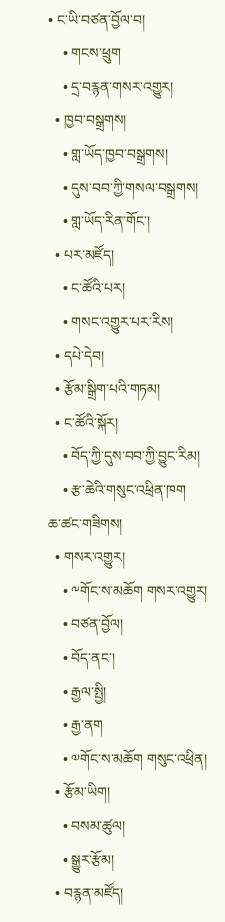• ང་ཡི་བཙན་བྱོལ་བ།
    • གངས་ཕྲུག
    • དྲ་བརྙན་གསར་འགྱུར།
  • ཁྱབ་བསྒྲགས།
    • གླ་ཡོད་ཁྱབ་བསྒྲགས།
    • དུས་བབ་ཀྱི་གསལ་བསྒྲགས།
    • གླ་ཡོད་རིན་གོང་།
  • པར་མཛོད།
    • ང་ཚོའི་པར།
    • གསང་འགྱུར་པར་རིས།
  • དཔེ་དེབ།
  • རྩོམ་སྒྲིག་པའི་གཏམ།
  • ང་ཚོའི་སྐོར།
    • བོད་ཀྱི་དུས་བབ་ཀྱི་བྱུང་རིམ།
    • རྩ་ཆེའི་གསུང་འཕྲིན་ཁག
ཆ་ཚང་གཟིགས།
  • གསར་འགྱུར།
    • ༸གོང་ས་མཆོག གསར་འགྱུར།
    • བཙན་བྱོལ།
    • བོད་ནང་།
    • རྒྱལ་སྤྱི།
    • རྒྱ་ནག
    • ༧གོང་ས་མཆོག གསུང་འཕྲིན།
  • རྩོམ་ཡིག།
    • བསམ་ཚུལ།
    • སྒྱུར་རྩོམ།
  • བརྙན་མཛོད།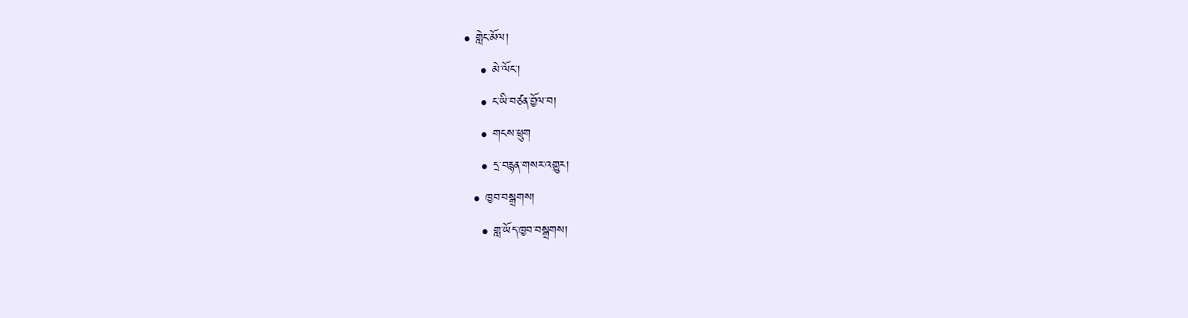• གླེང་མོལ།
    • མེ་ལོང་།
    • ང་ཡི་བཙན་བྱོལ་བ།
    • གངས་ཕྲུག
    • དྲ་བརྙན་གསར་འགྱུར།
  • ཁྱབ་བསྒྲགས།
    • གླ་ཡོད་ཁྱབ་བསྒྲགས།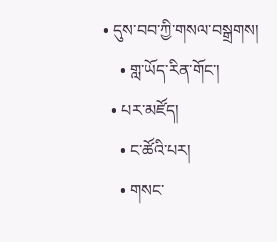• དུས་བབ་ཀྱི་གསལ་བསྒྲགས།
    • གླ་ཡོད་རིན་གོང་།
  • པར་མཛོད།
    • ང་ཚོའི་པར།
    • གསང་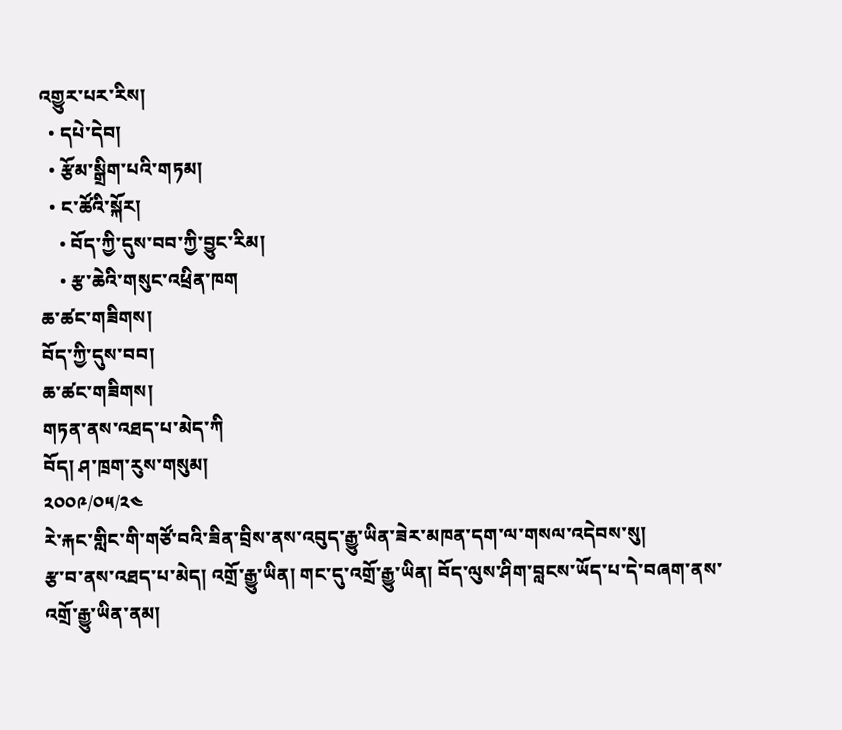འགྱུར་པར་རིས།
  • དཔེ་དེབ།
  • རྩོམ་སྒྲིག་པའི་གཏམ།
  • ང་ཚོའི་སྐོར།
    • བོད་ཀྱི་དུས་བབ་ཀྱི་བྱུང་རིམ།
    • རྩ་ཆེའི་གསུང་འཕྲིན་ཁག
ཆ་ཚང་གཟིགས།
བོད་ཀྱི་དུས་བབ།
ཆ་ཚང་གཟིགས།
གཏན་ནས་འཐད་པ་མེད་ཀི
བོད། ཤ་ཁྲག་རུས་གསུམ།
༢༠༠༩/༠༥/༢༤
རེ་རྐང་གླིང་གི་གཙོ་བའི་ཟིན་བྲིས་ནས་འབུད་རྒྱུ་ཡིན་ཟེར་མཁན་དག་ལ་གསལ་འདེབས་སུ།
རྩ་བ་ནས་འཐད་པ་མེད། འགྲོ་རྒྱུ་ཡིན། གང་དུ་འགྲོ་རྒྱུ་ཡིན། བོད་ལུས་ཤིག་བླངས་ཡོད་པ་དེ་བཞག་ནས་འགྲོ་རྒྱུ་ཡིན་ནམ།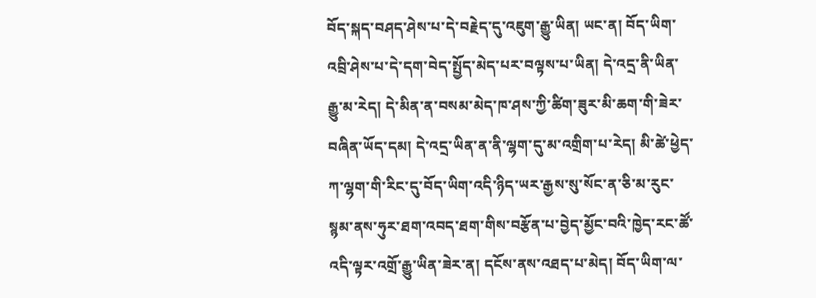བོད་སྐད་བཤད་ཤེས་པ་དེ་བརྗེད་དུ་འཇུག་རྒྱུ་ཡིན། ཡང་ན། བོད་ཡིག་འབྲི་ཤེས་པ་དེ་དག་བེད་སྤྱོད་མེད་པར་བལྟས་པ་ཡིན། དེ་འདྲ་ནི་ཡིན་རྒྱུ་མ་རེད། དེ་མིན་ན་བསམ་མེད་ཁ་ཤས་ཀྱི་ཚིག་ཟུར་མི་ཆག་གི་ཟེར་བཞིན་ཡོད་དམ། དེ་འདྲ་ཡིན་ན་ནི་ལྷག་དུ་མ་འགྲིག་པ་རེད། མི་ཚེ་ཕྱེད་ཀ་ལྷག་གི་རིང་དུ་བོད་ཡིག་འདི་ཉིད་ཡར་རྒྱས་སུ་སོང་ན་ཅི་མ་རུང་སྙམ་ནས་ཧུར་ཐག་འབད་ཐག་གིས་བརྩོན་པ་བྱེད་མྱོང་བའི་ཁྱེད་རང་ཚོ་འདི་ལྟར་འགྲོ་རྒྱུ་ཡིན་ཟེར་ན། དངོས་ནས་འཐད་པ་མེད། བོད་ཡིག་ལ་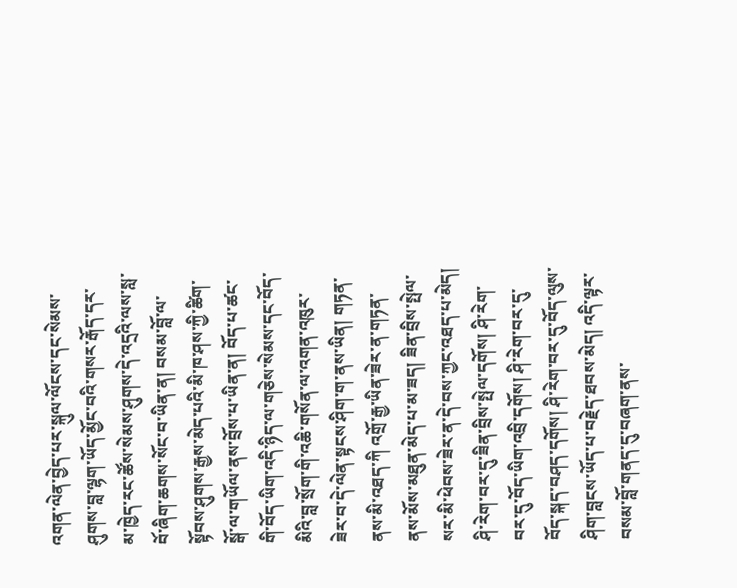འགན་ལེན་བྱེད་པར་སྐུལ་ལོངས་དང་སེམས་ཤུགས་བླ་ལྷག་ཡོད་མྱོང་བའི་གསར་རྒོད་དར་མ་ཁྱེད་རང་ཚོས་སེམས་ཤུགས་དེ་འདྲའི་ལས་སླ་བོ་ཞིག་ཆགས་སོང་བ་ཡིན་ན། བསམ་བློ་ལ་སྟོབས་ཤུགས་རྒྱས་མེད་པའི་མི་ཁ་ཤས་ཀྱི་ཚིག་སྒོ་ལ་གཡོལ་ནས་བྲོས་པ་ཡིན་ན། བོད་པ་ཚང་གི་བོད་ཡིག་འདི་ཉིད་ལ་གཅེས་སེམས་དང་བོད་མིའི་བླ་སྲོག་གི་འཆི་གསོན་ལ་འགན་འཁུར་ཟེར་བ་དེ་ལེན་སྟངས་ཤིག་ག་ནས་ཡིན། གཏན་ནས་མི་འཐད་ཀི འགྲོ་རྒྱ་ཡིན་ཟེར་ན་གཏན་ནས་མོས་མཐུན་མེད་པ་མ་ཟད། ཟིན་བྲིས་སྤེལ་སར་མི་ཕེབས་ཟེར་ན་དེ་བས་ཀྱང་འཐད་པ་མེད། ཤི་རེག་བར་དུ་ཟིན་བྲིས་སྤེལ་དགོས། ཤི་རེག་བར་དུ་བོད་ཡིག་འབྲི་དགོས། ཤི་རེག་བར་དུ་བོད་སྐད་བཤད་དགོས། ཤི་རེག་བར་དུ་བོད་ལུས་ཤིག་བླངས་ཡོད་པ་བརྗེད་ཐབས་མེད། འདི་ལྟར་བསམ་བློ་གནད་དུ་བཞག་ནས་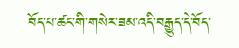བོད་པ་ཚང་གི་གསེར་ཟམ་འདི་བརྒྱུད་དེ་བོད་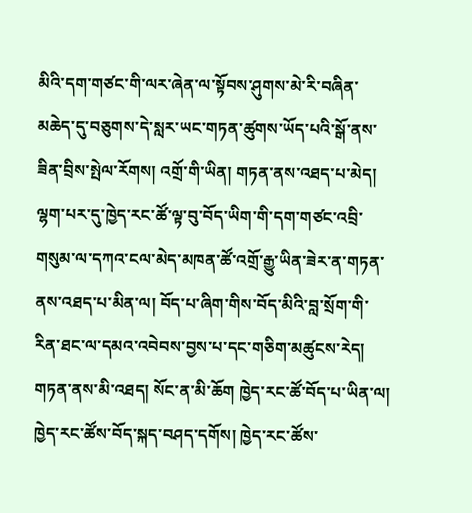མིའི་དག་གཙང་གི་ལར་ཞེན་ལ་སྟོབས་ཤུགས་མེ་རི་བཞིན་མཆེད་དུ་བཅུགས་དེ་སླར་ཡང་གཏན་ཚུགས་ཡོད་པའི་སྒོ་ནས་ཟིན་བྲིས་སྤེལ་རོགས། འགྲོ་གི་ཡིན། གཏན་ནས་འཐད་པ་མེད། ལྷག་པར་དུ་ཁྱེད་རང་ཚོ་ལྟ་བུ་བོད་ཡིག་གི་དག་གཙང་འབྲི་གསུམ་ལ་དཀའ་ངལ་མེད་མཁན་ཚོ་འགྲོ་རྒྱུ་ཡིན་ཟེར་ན་གཏན་ནས་འཐད་པ་མིན་ལ། བོད་པ་ཞིག་གིས་བོད་མིའི་བླ་སྲོག་གི་རིན་ཐང་ལ་དམའ་འབེབས་བྱས་པ་དང་གཅིག་མཚུངས་རེད། གཏན་ནས་མི་འཐད། སོང་ན་མི་ཆོག ཁྱེད་རང་ཚོ་བོད་པ་ཡིན་ལ། ཁྱེད་རང་ཚོས་བོད་སྐད་བཤད་དགོས། ཁྱེད་རང་ཚོས་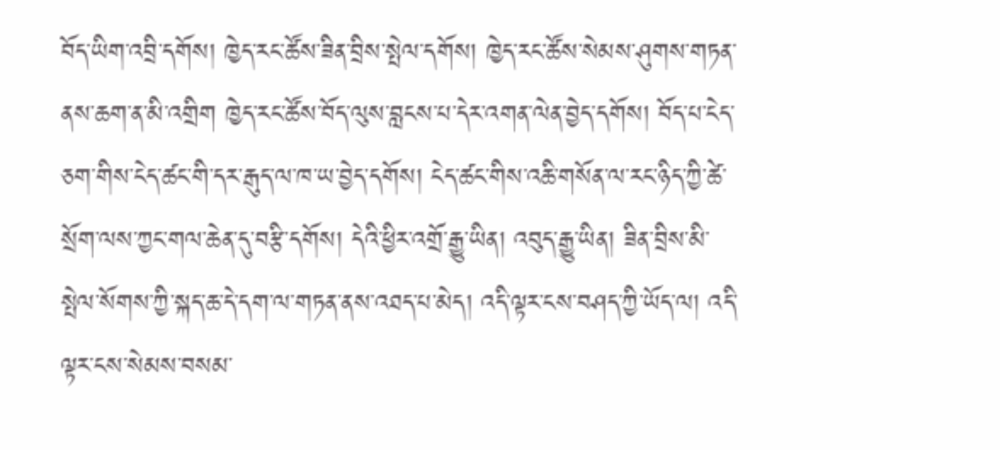བོད་ཡིག་འབྲི་དགོས། ཁྱེད་རང་ཚོས་ཟིན་བྲིས་སྤེལ་དགོས། ཁྱེད་རང་ཚོས་སེམས་ཤུགས་གཏན་ནས་ཆག་ན་མི་འགྲིག ཁྱེད་རང་ཚོས་བོད་ལུས་བླངས་པ་དེར་འགན་ལེན་བྱེད་དགོས། བོད་པ་ངེད་ཅག་གིས་ངེད་ཚང་གི་དར་རྒུད་ལ་ཁ་ཡ་བྱེད་དགོས། ངེད་ཚང་གིས་འཆི་གསོན་ལ་རང་ཉིད་ཀྱི་ཚེ་སྲོག་ལས་ཀྱང་གལ་ཆེན་དུ་བརྩི་དགོས། དེའི་ཕྱིར་འགྲོ་རྒྱུ་ཡིན། འབུད་རྒྱུ་ཡིན། ཟིན་བྲིས་མི་སྤེལ་སོགས་ཀྱི་སྐད་ཆ་དེ་དག་ལ་གཏན་ནས་འཐད་པ་མེད། འདི་ལྟར་ངས་བཤད་ཀྱི་ཡོད་ལ། འདི་ལྟར་ངས་སེམས་བསམ་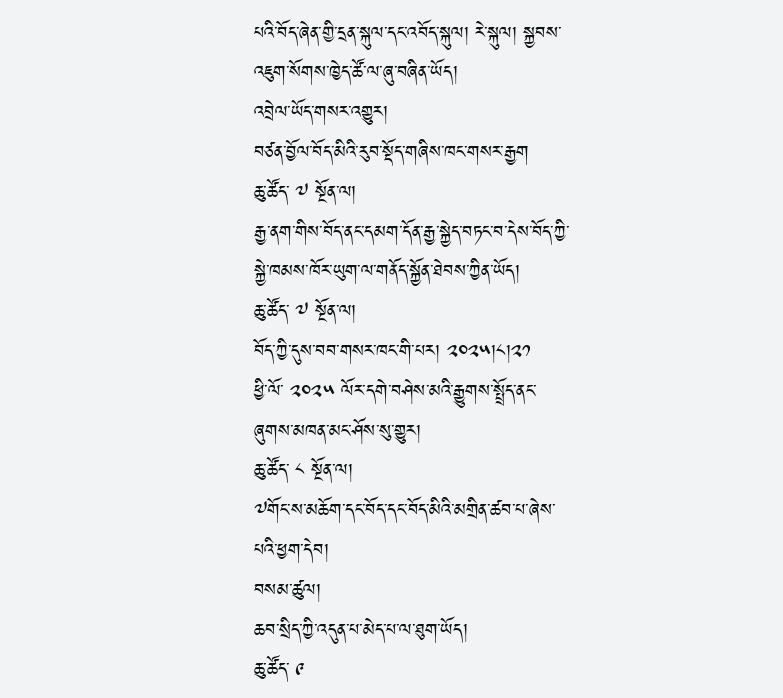པའི་བོད་ཞེན་གྱི་དྲན་སྐུལ་དང་འབོད་སྐུལ། རེ་སྐུལ། སྐྱབས་འཇུག་སོགས་ཁྱེད་ཚོ་ལ་ཞུ་བཞིན་ཡོད།
འབྲེལ་ཡོད་གསར་འགྱུར།
བཙན་བྱོལ་བོད་མིའི་རུབ་སྡོད་གཞིས་ཁང་གསར་རྒྱག
ཆུ་ཚོད་ ༧ སྔོན་ལ།
རྒྱ་ནག་གིས་བོད་ནང་དམག་དོན་རྒྱ་སྐྱེད་བཏང་བ་དེས་བོད་ཀྱི་སྐྱེ་ཁམས་ཁོར་ཡུག་ལ་གནོད་སྐྱོན་ཐེབས་ཀྱིན་ཡོད།
ཆུ་ཚོད་ ༧ སྔོན་ལ།
བོད་ཀྱི་དུས་བབ་གསར་ཁང་གི་པར། ༢༠༢༥།༨།༢༡
ཕྱི་ལོ་ ༢༠༢༥ ལོར་དགེ་བཤེས་མའི་རྒྱུགས་སྤྲོད་ནང་ཞུགས་མཁན་མང་ཤོས་སུ་གྱུར།
ཆུ་ཚོད་ ༨ སྔོན་ལ།
༧གོང་ས་མཆོག་དང་བོད་དང་བོད་མིའི་མགྲིན་ཚབ་པ་ཞེས་པའི་ཕྱག་དེབ།
བསམ་ཚུལ།
ཆབ་སྲིད་ཀྱི་འདུན་པ་མེད་པ་ལ་ཐུག་ཡོད།
ཆུ་ཚོད་ ༩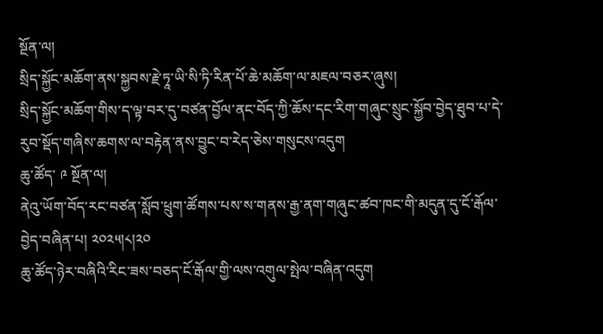སྔོན་ལ།
སྲིད་སྐྱོང་མཆོག་ནས་སྐྱབས་རྗེ་ཏཱ་ཡི་སི་ཏི་རིན་པོ་ཆེ་མཆོག་ལ་མཇལ་བཅར་ཞུས།
སྲིད་སྐྱོང་མཆོག་གིས་ད་ལྟ་བར་དུ་བཙན་བྱོལ་ནང་བོད་ཀྱི་ཆོས་དང་རིག་གཞུང་སྲུང་སྐྱོབ་བྱེད་ཐུབ་པ་དེ་རུབ་སྡོད་གཞིས་ཆགས་ལ་བརྟེན་ནས་བྱུང་བ་རེད་ཅེས་གསུངས་འདུག
ཆུ་ཚོད་ ༩ སྔོན་ལ།
ནེའུ་ཡོག་བོད་རང་བཙན་སློབ་ཕྲུག་ཚོགས་པས་ས་གནས་རྒྱ་ནག་གཞུང་ཚབ་ཁང་གི་མདུན་དུ་ངོ་རྒོལ་བྱེད་བཞིན་པ། ༢༠༢༥།༨།༢༠
ཆུ་ཚོད་ཉེར་བཞིའི་རིང་ཟས་བཅད་ངོ་རྒོལ་གྱི་ལས་འགུལ་སྤེལ་བཞིན་འདུག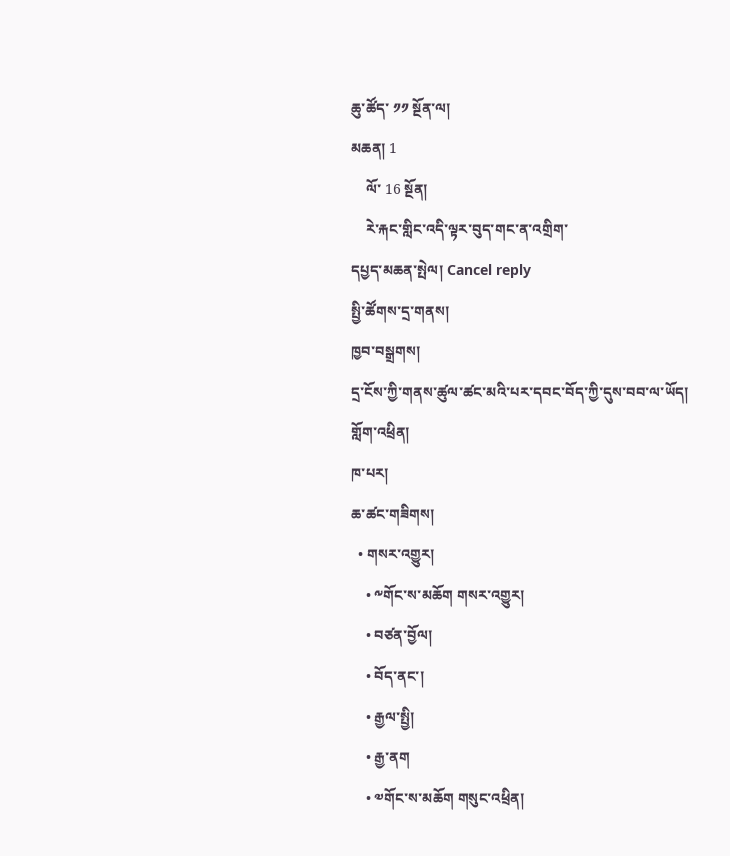ཆུ་ཚོད་ ༡༡ སྔོན་ལ།
མཆན། 1
    ལོ་ 16 སྔོན།
    རེ་རྐང་གླིང་འདི་ལྟར་བུད་གང་ན་འགྲིག་
དཔྱད་མཆན་སྤེལ། Cancel reply
སྤྱི་ཚོགས་དྲ་གནས།
ཁྱབ་བསྒྲགས།
དྲ་ངོས་ཀྱི་གནས་ཚུལ་ཚང་མའི་པར་དབང་བོད་ཀྱི་དུས་བབ་ལ་ཡོད།
གློག་འཕྲིན།
ཁ་པར།
ཆ་ཚང་གཟིགས།
  • གསར་འགྱུར།
    • ༸གོང་ས་མཆོག གསར་འགྱུར།
    • བཙན་བྱོལ།
    • བོད་ནང་།
    • རྒྱལ་སྤྱི།
    • རྒྱ་ནག
    • ༧གོང་ས་མཆོག གསུང་འཕྲིན།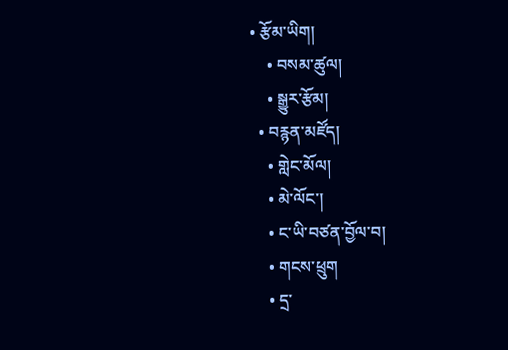• རྩོམ་ཡིག།
    • བསམ་ཚུལ།
    • སྒྱུར་རྩོམ།
  • བརྙན་མཛོད།
    • གླེང་མོལ།
    • མེ་ལོང་།
    • ང་ཡི་བཙན་བྱོལ་བ།
    • གངས་ཕྲུག
    • དྲ་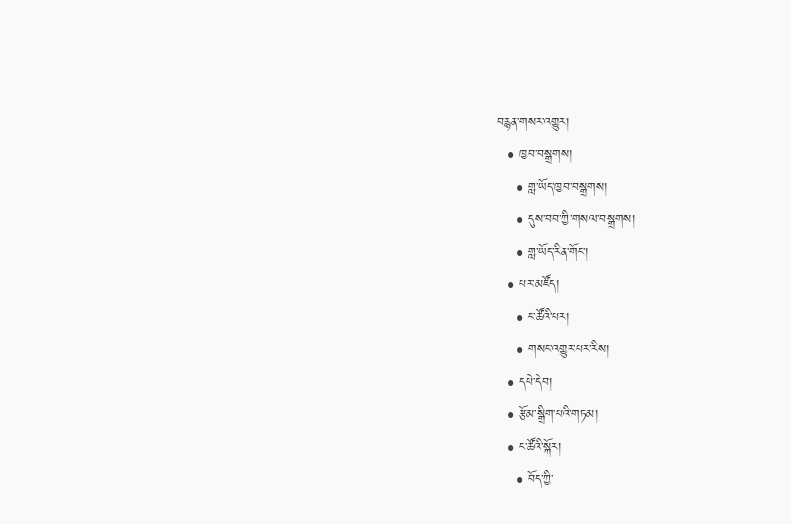བརྙན་གསར་འགྱུར།
  • ཁྱབ་བསྒྲགས།
    • གླ་ཡོད་ཁྱབ་བསྒྲགས།
    • དུས་བབ་ཀྱི་གསལ་བསྒྲགས།
    • གླ་ཡོད་རིན་གོང་།
  • པར་མཛོད།
    • ང་ཚོའི་པར།
    • གསང་འགྱུར་པར་རིས།
  • དཔེ་དེབ།
  • རྩོམ་སྒྲིག་པའི་གཏམ།
  • ང་ཚོའི་སྐོར།
    • བོད་ཀྱི་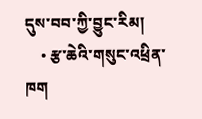དུས་བབ་ཀྱི་བྱུང་རིམ།
    • རྩ་ཆེའི་གསུང་འཕྲིན་ཁག